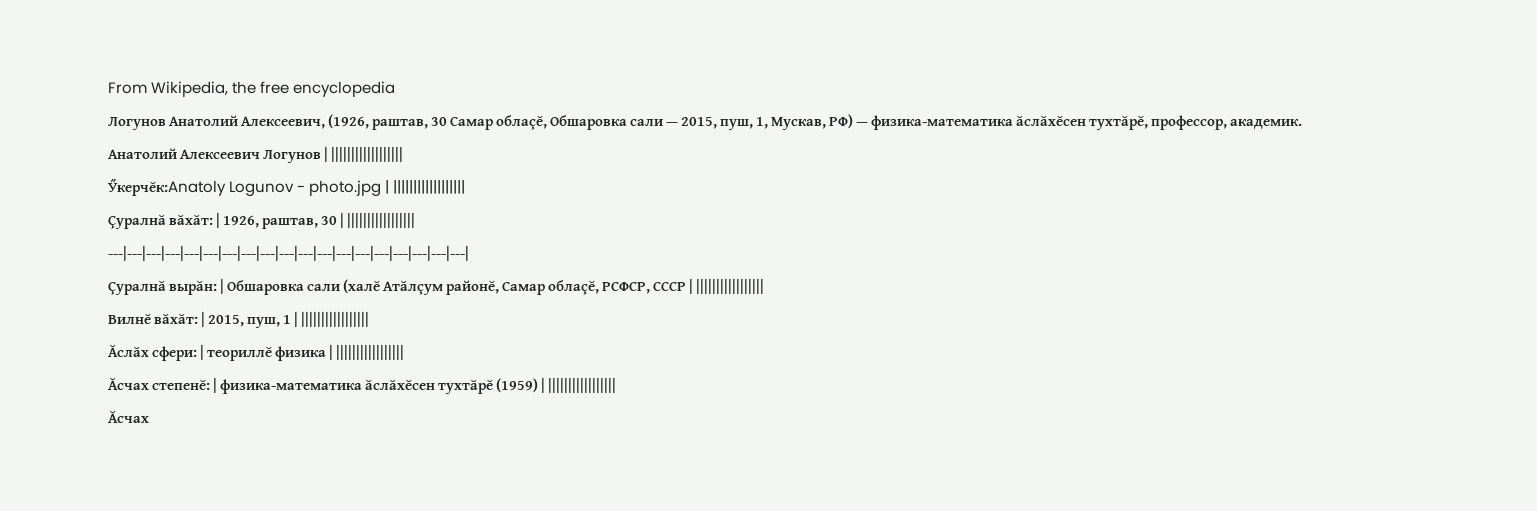From Wikipedia, the free encyclopedia
Логунов Анатолий Алексеевич, (1926, раштав, 30 Самар облаçĕ, Обшаровка сали — 2015, пуш, 1, Мускав, РФ) — физика-математика ăслăхĕсен тухтăрĕ, профессор, академик.
Анатолий Алексеевич Логунов | ||||||||||||||||||
Ӳкерчĕк:Anatoly Logunov - photo.jpg | ||||||||||||||||||
Çуралнă вăхăт: | 1926, раштав, 30 | |||||||||||||||||
---|---|---|---|---|---|---|---|---|---|---|---|---|---|---|---|---|---|---|
Çуралнă вырăн: | Обшаровка сали (халĕ Атăлçум районĕ, Самар облаçĕ, РСФСР, СССР | |||||||||||||||||
Вилнĕ вăхăт: | 2015, пуш, 1 | |||||||||||||||||
Ăслăх сфери: | теориллĕ физика | |||||||||||||||||
Ăсчах степенĕ: | физика-математика ăслăхĕсен тухтăрĕ (1959) | |||||||||||||||||
Ăсчах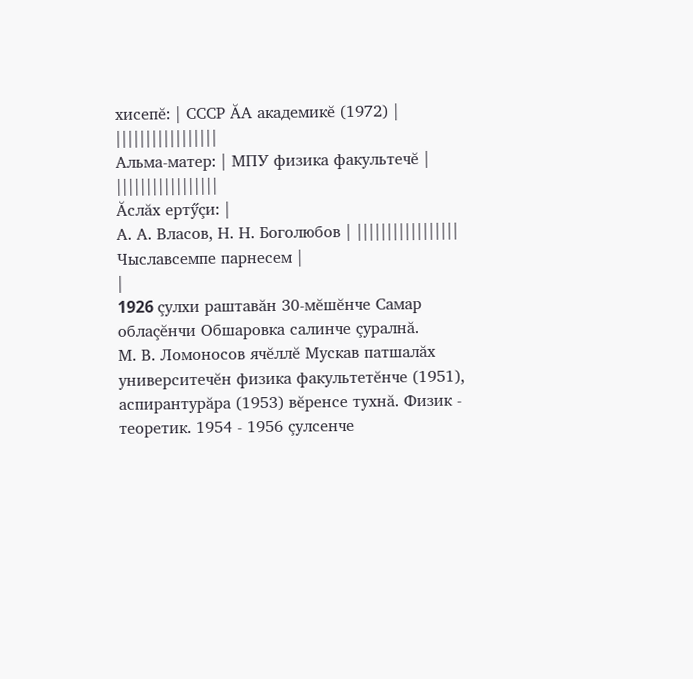хисепĕ: | СССР ĂА академикĕ (1972) | |||||||||||||||||
Альма-матер: | МПУ физика факультечĕ | |||||||||||||||||
Ăслăх ертӳçи: |
А. А. Власов, Н. Н. Боголюбов | |||||||||||||||||
Чыславсемпе парнесем |
|
1926 çулхи раштавăн 30-мĕшĕнче Самар облаçĕнчи Обшаровка салинче çуралнă.
М. В. Ломоносов ячĕллĕ Мускав патшалăх университечĕн физика факультетĕнче (1951), аспирантурăра (1953) вĕренсе тухнă. Физик - теоретик. 1954 - 1956 çулсенче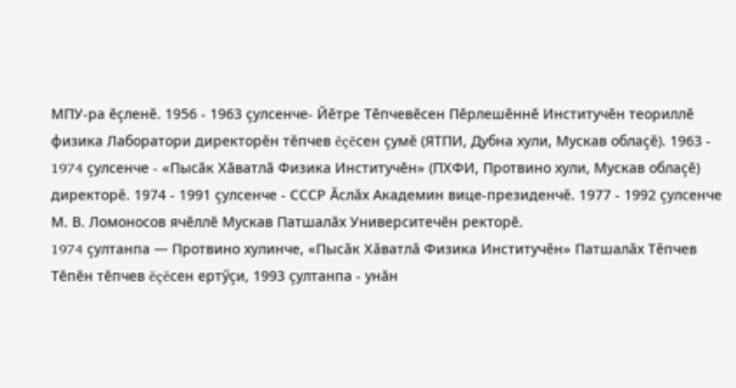МПУ-ра ĕçленĕ. 1956 - 1963 çулсенче- Йĕтре Тĕпчевĕсен Пĕрлешĕннĕ Институчĕн теориллĕ физика Лаборатори директорĕн тĕпчев ĕçĕсен çумĕ (ЯТПИ, Дубна хули, Мускав облаçĕ). 1963 - 1974 çулсенче - «Пысăк Хăватлă Физика Институчĕн» (ПХФИ, Протвино хули, Мускав облаçĕ) директорĕ. 1974 - 1991 çулсенче - СССР Ăслăх Академин вице-президенчĕ. 1977 - 1992 çулсенче М. В. Ломоносов ячĕллĕ Мускав Патшалăх Университечĕн ректорĕ.
1974 çултанпа — Протвино хулинче, «Пысăк Хăватлă Физика Институчĕн» Патшалăх Тĕпчев Тĕпĕн тĕпчев ĕçĕсен ертӳçи, 1993 çултанпа - унăн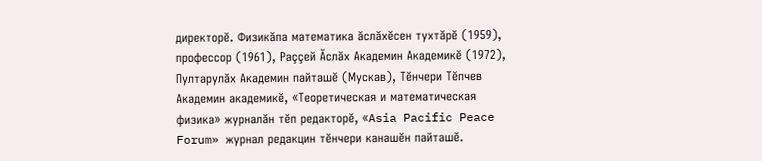директорĕ. Физикăпа математика ăслăхĕсен тухтăрĕ (1959), профессор (1961), Раççей Ăслăх Академин Академикĕ (1972), Пултарулăх Академин пайташĕ (Мускав), Тĕнчери Тĕпчев Академин академикĕ, «Теоретическая и математическая физика» журналăн тĕп редакторĕ, «Asia Pacific Peace Forum» журнал редакцин тĕнчери канашĕн пайташĕ.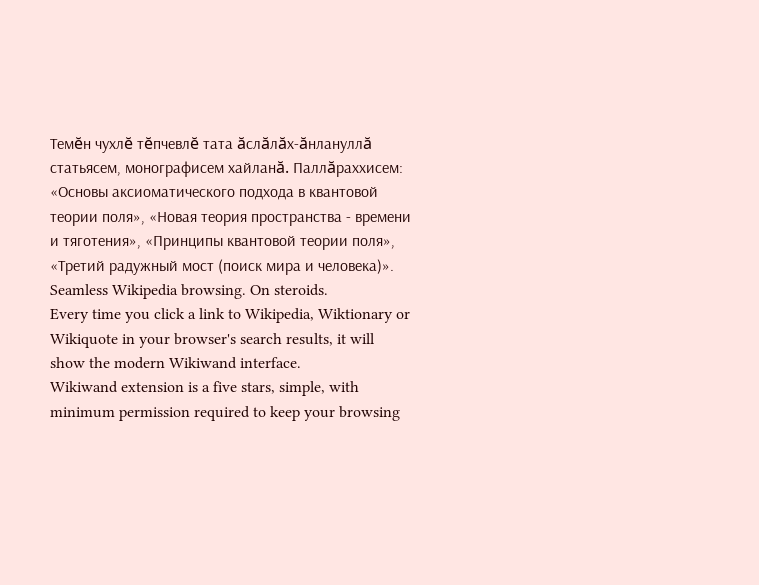Темĕн чухлĕ тĕпчевлĕ тата ăслăлăх-ăнлануллă статьясем, монографисем хайланă. Паллăраххисем: «Основы аксиоматического подхода в квантовой теории поля», «Новая теория пространства - времени и тяготения», «Принципы квантовой теории поля», «Третий радужный мост (поиск мира и человека)».
Seamless Wikipedia browsing. On steroids.
Every time you click a link to Wikipedia, Wiktionary or Wikiquote in your browser's search results, it will show the modern Wikiwand interface.
Wikiwand extension is a five stars, simple, with minimum permission required to keep your browsing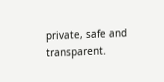private, safe and transparent.